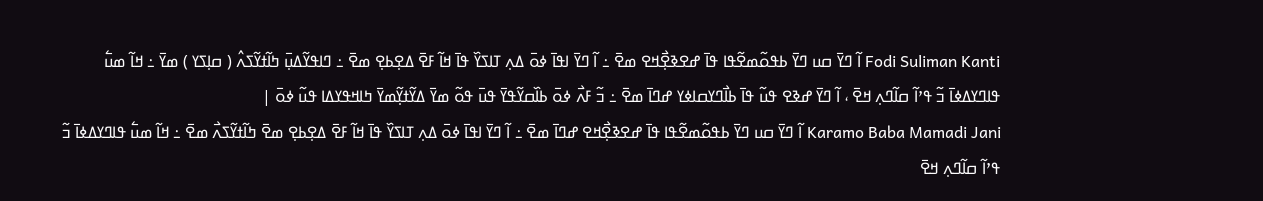Fodi Suliman Kanti ߊ߬ ߣߌ߫ ߛߎ ߣߌ߫ ߕߟߋ߬ߘߐ߬ߟߊ ߟߊ߫ ߝߐߢߐ߲߯ߞߐ ߘߐ߫ ߸ ߊ߬ ߣߌ߫ ߊߟߊ߫ ߦߋ߫ ߡߍ߲ ߠߊߖߌ߰ ߟߊ߫ ߞߊ߬ ߓߐ߫ ߡߐ߲ߕߐ߲ ߘߐ߫ ߸ ߣߊߟߌ߬ߡߎ߲߫ ߤߊ߬ߙߌ߬ߖߍ߮ ( ߛߊ߲ߖߌ ) ߘߌ߫ ߸ ߞߊ߬ ߘߎ߱ ߟߊߣߌߡߦߊ߫ ߏ߬ ߟߴߊ߬ ߛߊ߬ߣߍ߲ ߞߐ߫ ، ߊ߬ ߣߌ߫ ߝߢߐ ߟߎ߬ ߟߊ߫ ߕߊ߯ߣߌߛߊߦߌ ߝߣߊ߫ ߘߐ߫ ߸ ߏ߬ ߓߍ߯ ߦߋ߫ ߕߊ߰ߛߌ߬ߟߌ߫ ߟߎ߫ ߟߋ߬ ߘߌ߫ ߡߌ߬ߙߌ߲߬ߘߌ߫ ߤߊߞߟߌߡߊ ߟߎ߬ ߦߋ߫ |
Karamo Baba Mamadi Jani ߊ߬ ߣߌ߫ ߛߎ ߣߌ߫ ߕߟߋ߬ߘߐ߬ߟߊ ߟߊ߫ ߝߐߢߐ߲߯ߞߐ ߝߣߊ߫ ߘߐ߫ ߸ ߊ߬ ߣߌ߫ ߊߟߊ߫ ߦߋ߫ ߡߍ߲ ߠߊߖߌ߰ ߟߊ߫ ߞߊ߬ ߓߐ߫ ߡߐ߲ߕߐ߲ ߘߐ߫ ߤߊ߬ߙߌ߬ߖߍ߯ ߘߐ߫ ߸ ߞߊ߬ ߘߎ߱ ߟߊߣߌߡߦߊ߫ ߏ߬ ߟߴߊ߬ ߛߊ߬ߣߍ߲ ߞߐ߫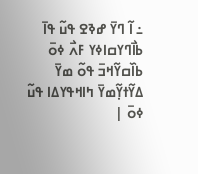߸ ߊ߬ ߣߌ߫ ߝߢߐ ߟߎ߬ ߟߊ߫ ߕߊ߯ߣߌߛߊߦߌ ߓߍ߯ ߦߋ߫ ߕߊ߰ߛߌ߬ߞߏ߫ ߟߋ߬ ߘߌ߫ ߡߌ߬ߙߌ߲߬ߘߌ߫ ߤߊߞߟߌߡߊ ߟߎ߬ ߦߋ߫ |